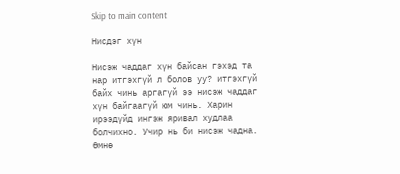Skip to main content

Нисдэг хүн

Нисэж чаддаг хүн байсан гэхэд та нар итгэхгүй л болов уу? итгэхгүй байх чинь аргагүй ээ нисэж чаддаг хүн байгаагүй юм чинь. Харин ирээдүйд ингэж яривал худлаа болчихно. Учир нь би нисэж чадна. Өмнө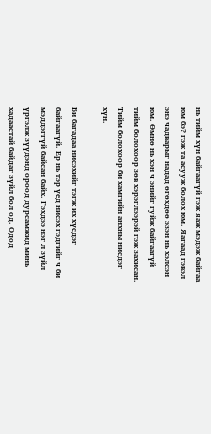нь тийм хүн байгаагүй гэж яаж мэдэж байгаа юм бэ? гэж та асууж болох юм. Яагаад гэвэл энэ чадварыг надад өгөхдөө эзэн нь хэлсэн юм. Өмнө нь хэн ч энийг гуйж байгаагүй тийм болохоор зөв хэрэглээрэй гэж захисан. Тийм болохоор би хамгийн анхны нисдэг хүн.

Би багадаа нисэхийг тэгж их хүсдэг байгаагүй. Ер нь тэр үед нисэх гэдгийг ч би мэддэггүй байсан байх. Гэхдээ нэг л зүйл үргэлж зүүдэнд ороод дурсамжид минь хадаастай байдаг зүйл бол од. Одод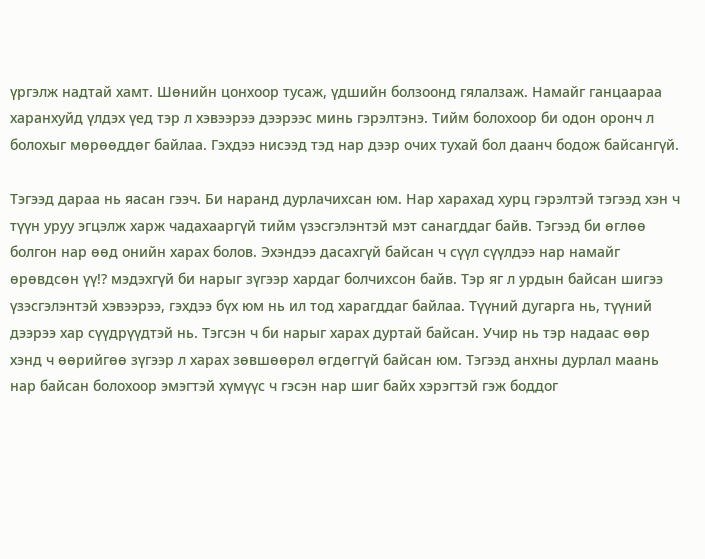үргэлж надтай хамт. Шөнийн цонхоор тусаж, үдшийн болзоонд гялалзаж. Намайг ганцаараа харанхуйд үлдэх үед тэр л хэвээрээ дээрээс минь гэрэлтэнэ. Тийм болохоор би одон оронч л болохыг мөрөөддөг байлаа. Гэхдээ нисээд тэд нар дээр очих тухай бол даанч бодож байсангүй.

Тэгээд дараа нь яасан гээч. Би наранд дурлачихсан юм. Нар харахад хурц гэрэлтэй тэгээд хэн ч түүн уруу эгцэлж харж чадахааргүй тийм үзэсгэлэнтэй мэт санагддаг байв. Тэгээд би өглөө болгон нар өөд онийн харах болов. Эхэндээ дасахгүй байсан ч сүүл сүүлдээ нар намайг өрөвдсөн үү!? мэдэхгүй би нарыг зүгээр хардаг болчихсон байв. Тэр яг л урдын байсан шигээ үзэсгэлэнтэй хэвээрээ, гэхдээ бүх юм нь ил тод харагддаг байлаа. Түүний дугарга нь, түүний дээрээ хар сүүдрүүдтэй нь. Тэгсэн ч би нарыг харах дуртай байсан. Учир нь тэр надаас өөр хэнд ч өөрийгөө зүгээр л харах зөвшөөрөл өгдөггүй байсан юм. Тэгээд анхны дурлал маань нар байсан болохоор эмэгтэй хүмүүс ч гэсэн нар шиг байх хэрэгтэй гэж боддог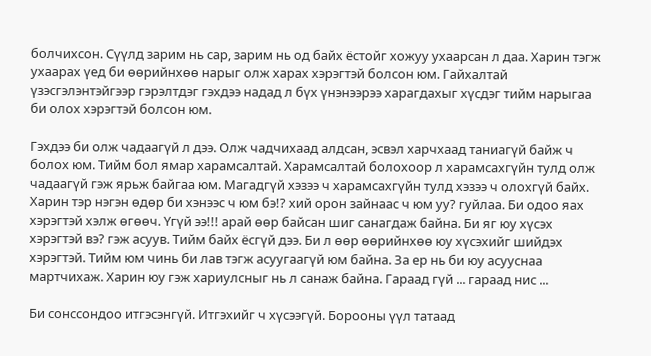болчихсон. Сүүлд зарим нь сар, зарим нь од байх ёстойг хожуу ухаарсан л даа. Харин тэгж ухаарах үед би өөрийнхөө нарыг олж харах хэрэгтэй болсон юм. Гайхалтай үзэсгэлэнтэйгээр гэрэлтдэг гэхдээ надад л бүх үнэнээрээ харагдахыг хүсдэг тийм нарыгаа би олох хэрэгтэй болсон юм.

Гэхдээ би олж чадаагүй л дээ. Олж чадчихаад алдсан, эсвэл харчхаад таниагүй байж ч болох юм. Тийм бол ямар харамсалтай. Харамсалтай болохоор л харамсахгүйн тулд олж чадаагүй гэж ярьж байгаа юм. Магадгүй хэзээ ч харамсахгүйн тулд хэзээ ч олохгүй байх. Харин тэр нэгэн өдөр би хэнээс ч юм бэ!? хий орон зайнаас ч юм уу? гуйлаа. Би одоо яах хэрэгтэй хэлж өгөөч. Үгүй ээ!!! арай өөр байсан шиг санагдаж байна. Би яг юу хүсэх хэрэгтэй вэ? гэж асуув. Тийм байх ёсгүй дээ. Би л өөр өөрийнхөө юу хүсэхийг шийдэх хэрэгтэй. Тийм юм чинь би лав тэгж асуугаагүй юм байна. За ер нь би юу асууснаа мартчихаж. Харин юу гэж хариулсныг нь л санаж байна. Гараад гүй ... гараад нис ...

Би сонссондоо итгэсэнгүй. Итгэхийг ч хүсээгүй. Борооны үүл татаад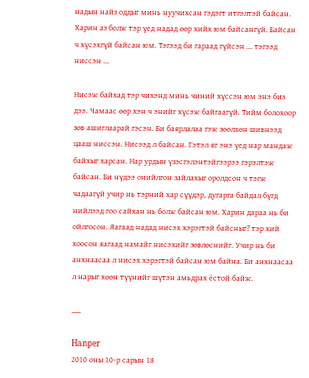надын найз оддыг минь нуучихсан гэдэгт итгэлтэй байсан. Харин аз болж тэр үед надад өөр хийх юм байсангүй. Байсан ч хүсэхгүй байсан юм. Тэгээд би гараад гүйсэн ... тэгээд ниссэн ...

Нисэж байхад тэр чихэнд минь чиний хүссэн юм энэ биз дээ. Чамаас өөр хэн ч энийг хүсэж байгаагүй. Тийм болохоор зөв ашиглаарай гэсэн. Би баярлалаа гэж зөөлхөн шивнээд цааш ниссэн. Нисээд л байсан. Гэтэл яг энэ үед нар мандаж байхыг харсан. Нар урдын үзэсгэлэнтэйгээрээ гэрэлтэж байсан. Би нүдээ онийлгон зайлахыг оролдсон ч тэгж чадаагүй учир нь тэрний хар сүүдэр, дугарга байдал бүгд нийлээд гоо сайхан нь болж байсан юм. Харин дараа нь би ойлгосон. Яагаад надад нисэх хэрэгтэй байсныг? тэр хий хоосон яагаад намайг нисэхийг зөвлөснийг. Учир нь би анхнаасаа л нисэх хэрэгтэй байсан юм байна. Би анхнаасаа л нарыг хөөн түүнийг шүтэн амьдрах ёстой байж.

___

Hanper
2010 оны 10-р сарын 18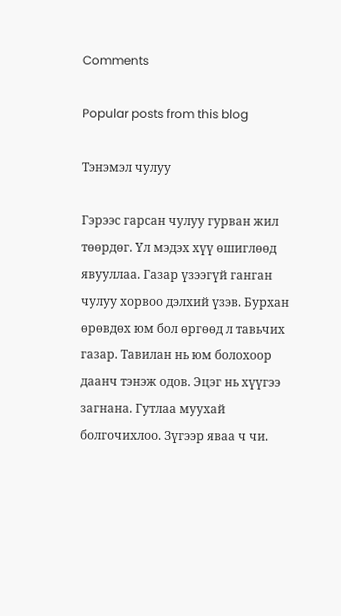Comments

Popular posts from this blog

Тэнэмэл чулуу

Гэрээс гарсан чулуу гурван жил төөрдөг. Үл мэдэх хүү өшиглөөд явууллаа. Газар үзээгүй ганган чулуу хорвоо дэлхий үзэв. Бурхан өрөвдөх юм бол өргөөд л тавьчих газар. Тавилан нь юм болохоор даанч тэнэж одов. Эцэг нь хүүгээ загнана. Гутлаа муухай болгочихлоо. Зүгээр яваа ч чи.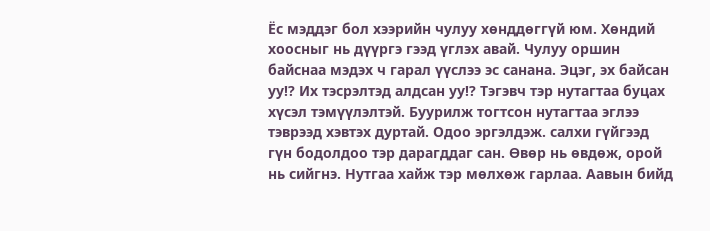Ёс мэддэг бол хээрийн чулуу хөнддөггүй юм. Хөндий хоосныг нь дүүргэ гээд үглэх авай. Чулуу оршин байснаа мэдэх ч гарал үүслээ эс санана. Эцэг, эх байсан уу!? Их тэсрэлтэд алдсан уу!? Тэгэвч тэр нутагтаа буцах хүсэл тэмүүлэлтэй. Буурилж тогтсон нутагтаа эглээ тэврээд хэвтэх дуртай. Одоо эргэлдэж. салхи гүйгээд гүн бодолдоо тэр дарагддаг сан. Өвөр нь өвдөж, орой нь сийгнэ. Нутгаа хайж тэр мөлхөж гарлаа. Аавын бийд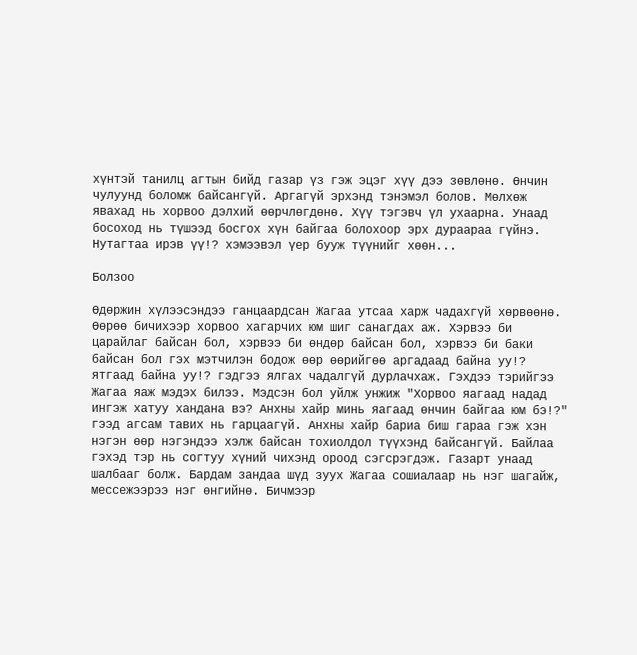хүнтэй танилц агтын бийд газар үз гэж эцэг хүү дээ зөвлөнө. Өнчин чулуунд боломж байсангүй. Аргагүй эрхэнд тэнэмэл болов. Мөлхөж явахад нь хорвоо дэлхий өөрчлөгдөнө. Хүү тэгэвч үл ухаарна. Унаад босоход нь түшээд босгох хүн байгаа болохоор эрх дураараа гүйнэ. Нутагтаа ирэв үү!? хэмээвэл үер бууж түүнийг хөөн...

Болзоо

Өдөржин хүлээсэндээ ганцаардсан Жагаа утсаа харж чадахгүй хөрвөөнө. Өөрөө бичихээр хорвоо хагарчих юм шиг санагдах аж. Хэрвээ би царайлаг байсан бол, хэрвээ би өндөр байсан бол, хэрвээ би баки байсан бол гэх мэтчилэн бодож өөр өөрийгөө аргадаад байна уу!? ятгаад байна уу!? гэдгээ ялгах чадалгүй дурлачхаж. Гэхдээ тэрийгээ Жагаа яаж мэдэх билээ. Мэдсэн бол уйлж унжиж "Хорвоо яагаад надад ингэж хатуу хандана вэ? Анхны хайр минь яагаад өнчин байгаа юм бэ!?" гээд агсам тавих нь гарцаагүй. Анхны хайр бариа биш гараа гэж хэн нэгэн өөр нэгэндээ хэлж байсан тохиолдол түүхэнд байсангүй. Байлаа гэхэд тэр нь согтуу хүний чихэнд ороод сэгсрэгдэж. Газарт унаад шалбааг болж. Бардам зандаа шүд зуух Жагаа сошиалаар нь нэг шагайж, мессежээрээ нэг өнгийнө. Бичмээр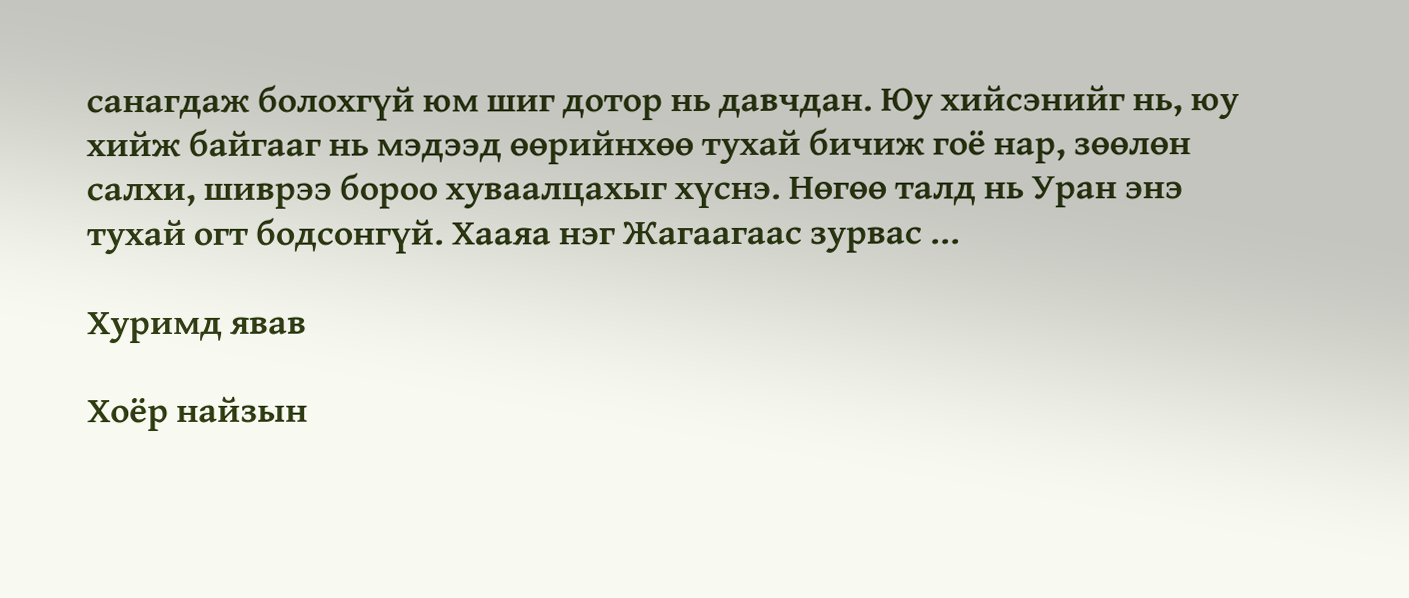санагдаж болохгүй юм шиг дотор нь давчдан. Юу хийсэнийг нь, юу хийж байгааг нь мэдээд өөрийнхөө тухай бичиж гоё нар, зөөлөн салхи, шиврээ бороо хуваалцахыг хүснэ. Нөгөө талд нь Уран энэ тухай огт бодсонгүй. Хааяа нэг Жагаагаас зурвас ...

Хуримд явав

Хоёр найзын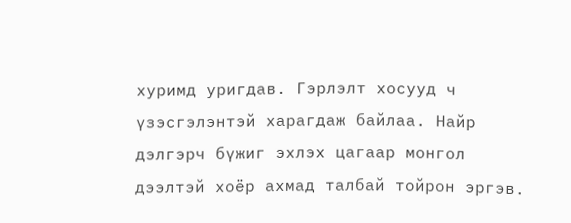хуримд уригдав. Гэрлэлт хосууд ч үзэсгэлэнтэй харагдаж байлаа. Найр дэлгэрч бүжиг эхлэх цагаар монгол дээлтэй хоёр ахмад талбай тойрон эргэв.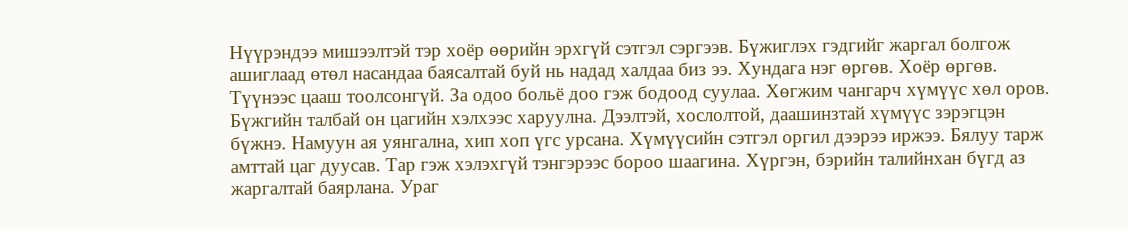Нүүрэндээ мишээлтэй тэр хоёр өөрийн эрхгүй сэтгэл сэргээв. Бүжиглэх гэдгийг жаргал болгож ашиглаад өтөл насандаа баясалтай буй нь надад халдаа биз ээ. Хундага нэг өргөв. Хоёр өргөв. Түүнээс цааш тоолсонгүй. За одоо больё доо гэж бодоод суулаа. Хөгжим чангарч хүмүүс хөл оров. Бүжгийн талбай он цагийн хэлхээс харуулна. Дээлтэй, хослолтой, даашинзтай хүмүүс зэрэгцэн бүжнэ. Намуун ая уянгална, хип хоп үгс урсана. Хүмүүсийн сэтгэл оргил дээрээ иржээ. Бялуу тарж амттай цаг дуусав. Тар гэж хэлэхгүй тэнгэрээс бороо шаагина. Хүргэн, бэрийн талийнхан бүгд аз жаргалтай баярлана. Ураг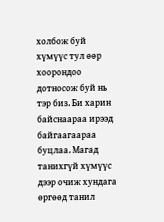холбож буй хүмүүс тул өөр хоорондоо дотносож буй нь тэр биз. Би харин байснаараа ирээд байгаагаараа буцлаа. Магад танихгүй хүмүүс дээр очиж хундага өргөөд танил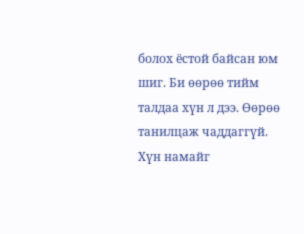болох ёстой байсан юм шиг. Би өөрөө тийм талдаа хүн л дээ. Өөрөө танилцаж чаддаггүй. Хүн намайг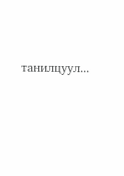танилцуул...